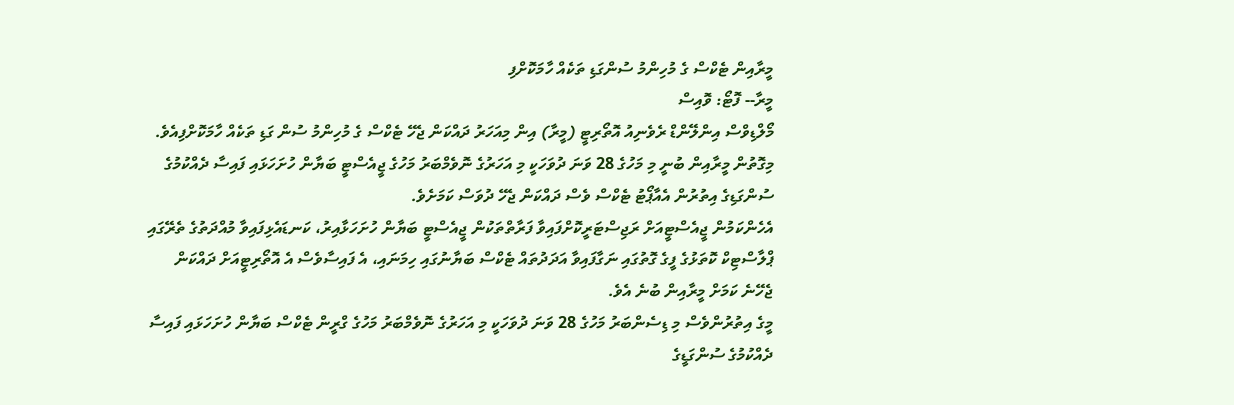މީރާއިން ޓެކްސް ގެ މުހިންމު ސުންގަޑި ތަކެއް ހާމަކޮށްފި
މީރާ-- ފޮޓޯ: ވޮއިސް
މޯލްޑިވްސް އިންލޭންޑް ރެވެނިއު އޮތޯރިޓީ (މީރާ) އިން މިއަހަރު ދައްކަން ޖެހޭ ޓެކްސް ގެ މުހިންމު ސުން ގަޑި ތަކެއް ހާމަކޮށްފިއެވެ.
މިގޮތުން މީރާއިން ބުނީ މި މަހުގެ 28 ވަނަ ދުވަހަކީ މި އަހަރުގެ ނޮވެމްބަރު މަހުގެ ޖީއެސްޓީ ބަޔާން ހުށަހަޅައި ފައިސާ ދެއްކުމުގެ ސުންގަޑިގެ އިތުރުން އެއާޕޯޓު ޓެކްސް ވެސް ދައްކަން ޖެހޭ ދުވަސް ކަމަށެވެ.
އެހެންކަމުން ޖީއެސްޓީއަށް ރަޖިސްޓަރީކޮށްފައިވާ ފަރާތްތަކުން ޖީއެސްޓީ ބަޔާން ހުށަހަޅާއިރު، ކަނޑައެޅިފައިވާ މުއްދަތުގެ ތެރޭގައި ޕްލާސްޓިކް ކޮތަޅުގެ ފީގެ ގޮތުގައި ނަގާފައިވާ އަދަދުތައް ޓެކްސް ބަޔާނުގައި ހިމަނައި، އެ ފައިސާވެސް އެ އޮތޯރިޓީއަށް ދައްކަން ޖެހޭނެ ކަމަށް މީރާއިން ބުނެ އެވެ.
މީގެ އިތުރުންވެސް މި ޑިސެންބަރު މަހުގެ 28 ވަނަ ދުވަހަކީ މި އަހަރުގެ ނޮވެމްބަރު މަހުގެ ގްރީން ޓެކްސް ބަޔާން ހުށަހަޅައި ފައިސާ ދެއްކުމުގެ ސުންގަޑީގެ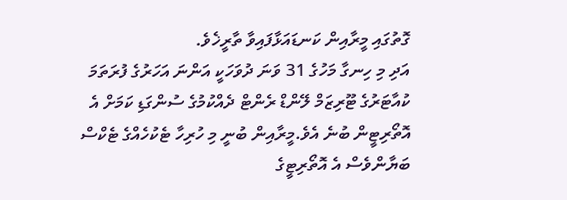ގޮތުގައި މީރާއިން ކަނޑައަޅާފައިވާ ތާރީޚެވެ.
އަދި މި ހިނގާ މަހުގެ 31 ވަނަ ދުވަހަކީ އަންނަ އަހަރުގެ ފުރަތަމަ ކުއާޓަރުގެ ޓޫރިޒަމް ލޭންޑް ރެންޓް ދެއްކުމުގެ ސުންގަޑި ކަމަށް އެ އޮތޯރިޓީން ބުނެ އެވެ.މީރާއިން ބުނީ މި ހުރިހާ ޓެކުހެއްގެ ޓެކްސް ބަޔާންވެސް އެ އޮތޯރިޓީގެ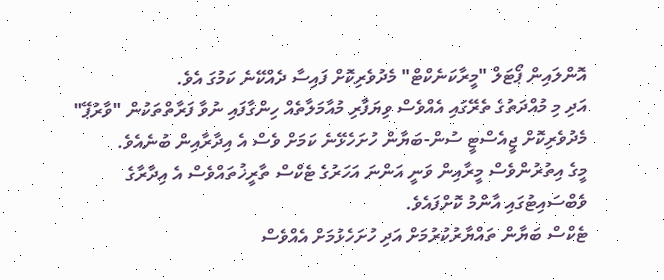އޮންލައިން ޕޯޓަލް "މީރާކަނެކްޓް" މެދުވެރިކޮށް ފައިސާ ދެއްކޭނެ ކަމުގަ އެވެ.
އަދި މި މުއްދަތުގެ ތެރޭގައި އެއްވެސް ވިޔަފާރި މުއާމަލާތެއް ހިންގާފައި ނުވާ ފަރާތްތަކުން "ވާރުޕޭ" މެދުވެރިކޮށް ޖީއެސްޓީ ސުން-ބަޔާން ހުށަހެޅޭނެ ކަމަށް ވެސް އެ އިދާރާއިން ބުނެއެވެ.
މީގެ އިތުރުންވެސް މީރާއިން ވަނީ އަންނަ އަހަރުގެ ޓެކްސް ތާރީޚުތައްވެސް އެ އިދާރާގެ ވެބްސައިޓުގައި އާންމު ކޮށްފައެވެ.
ޓެކްސް ބަޔާން ތައްޔާރުކުރުމަށް އަދި ހުށަހެޅުމަށް އެއްވެސް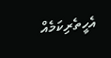އެހީތެރިކަމެއް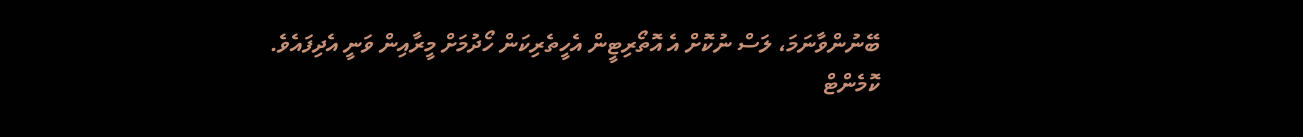ބޭނުންވާނަމަ، ލަސް ނުކޮށް އެ އޮތޯރިޓީން އެހީތެރިކަން ހޯދުމަށް މީރާއިން ވަނީ އެދިފައެވެ.
ކޮމެންޓް